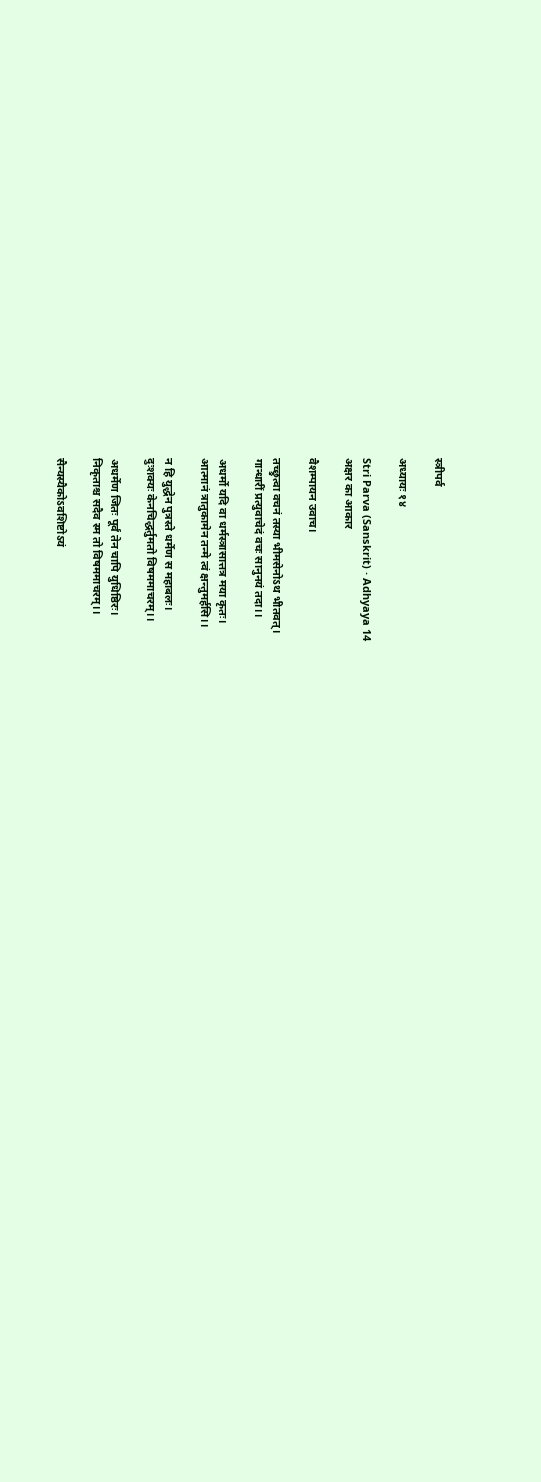स्त्रीपर्व

अध्यायः १४

Stri Parva (Sanskrit) · Adhyaya 14
अक्षर का आकार

वैशम्पायन उवाच।

तच्छ्रुत्वा वचनं तस्या भीमसेनोऽथ भीतवत्।
गान्धारीं प्रत्युवाचेदं वचः सानुनयं तदा।।

अधर्मो यदि वा धर्मस्त्रासात्तत्र मया कृतः।
आत्मानं त्रातुकामेन तन्मे त्वं क्षन्तुमर्हसि।।

न हि युद्धेन पुत्रस्ते धर्मेण स महाबलः।
दुःशक्यः केनचिद्धर्तुमतो विषममाचरम्।।

अधर्मेण जितः पूर्वं तेन चापि युधिष्ठिरः।
निकृताश्च सदैव स्म तो विषममाचरम्।।

सैन्यस्यैकोऽवशिष्टोऽयं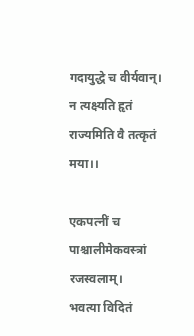गदायुद्धे च वीर्यवान्।
न त्यक्ष्यति हृतं राज्यमिति वै तत्कृतं मया।।

एकपत्नीं च पाश्चालीमेकवस्त्रां रजस्वलाम्।
भवत्या विदितं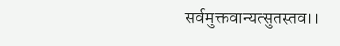सर्वमुक्तवान्यत्सुतस्तव।।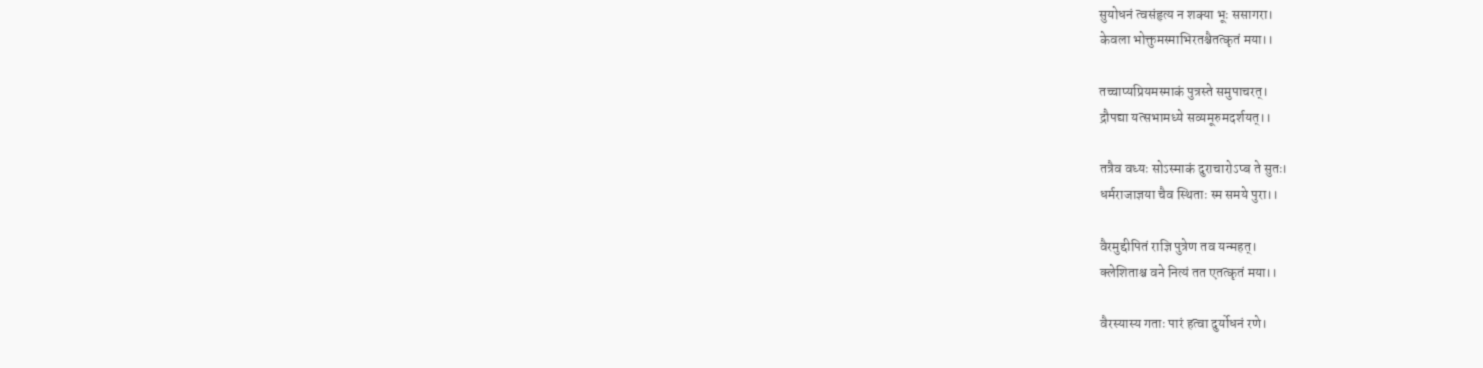सुयोधनं त्वसंहृत्य न शक्या भूः ससागरा।
केवला भोक्तुमस्माभिरतश्चैतत्कृतं मया।।

तच्चाप्यप्रियमस्माकं पुत्रस्ते समुपाचरत्।
द्रौपद्या यत्सभामध्ये सव्यमूरुमदर्शयत्।।

तत्रैव वध्यः सोऽस्माकं दुराचारोऽप्ब ते सुतः।
धर्मराजाज्ञया चैव स्थिताः स्म समये पुरा।।

वैरमुद्दीपितं राज्ञि पुत्रेण तव यन्महत्।
क्लेशिताश्च वने नित्यं तत एतत्कृतं मया।।

वैरस्यास्य गताः पारं हत्वा दुर्योधनं रणे।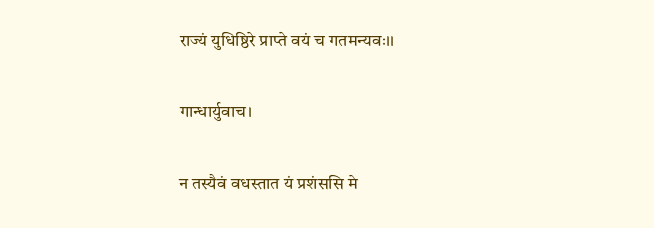राज्यं युधिष्ठिरे प्राप्ते वयं च गतमन्यवः।।

गान्धार्युवाच।

न तस्यैवं वधस्तात यं प्रशंससि मे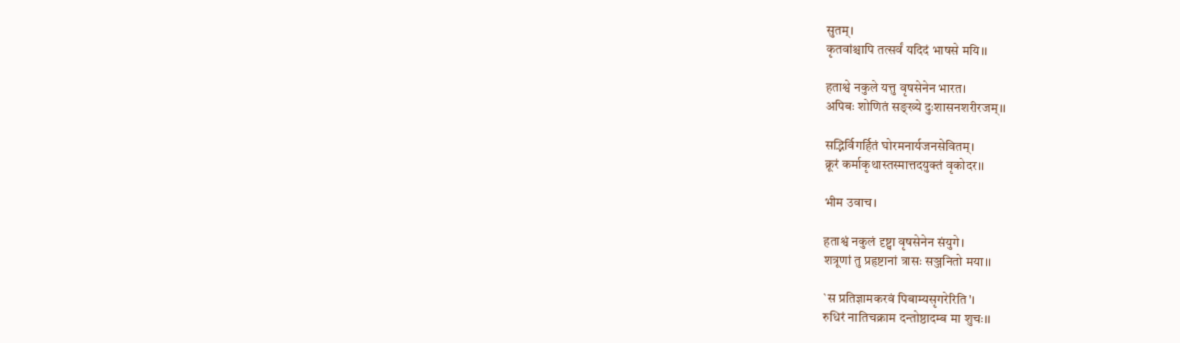सुतम्।
कृतवांश्चापि तत्सर्वं यदिदं भाषसे मयि।।

हताश्वे नकुले यत्तु वृषसेनेन भारत।
अपिबः शोणितं सङ्ख्ये दुःशासनशरीरजम्।।

सद्भिर्विगर्हितं घोरमनार्यजनसेवितम्।
क्रूरं कर्माकृथास्तस्मात्तदयुक्तं वृकोदर।।

भीम उवाच।

हताश्वं नकुलं दृष्ट्वा वृषसेनेन संयुगे।
शत्रूणां तु प्रहृष्टानां त्रासः सञ्जनितो मया।।

`स प्रतिज्ञामकरवं पिबाम्यसृगरेरिति'।
रुधिरं नातिचक्राम दन्तोष्ठादम्ब मा शुचः।।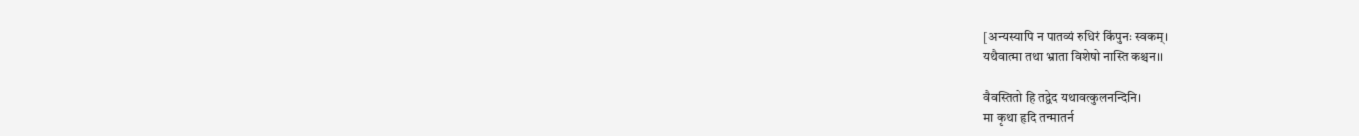[अन्यस्यापि न पातव्यं रुधिरं किंपुनः स्वकम्।
यथैवात्मा तथा भ्राता विशेषो नास्ति कश्चन।।

वैवस्तितो हि तद्वेद यथावत्कुलनन्दिनि।
मा कृथा हृदि तन्मातर्न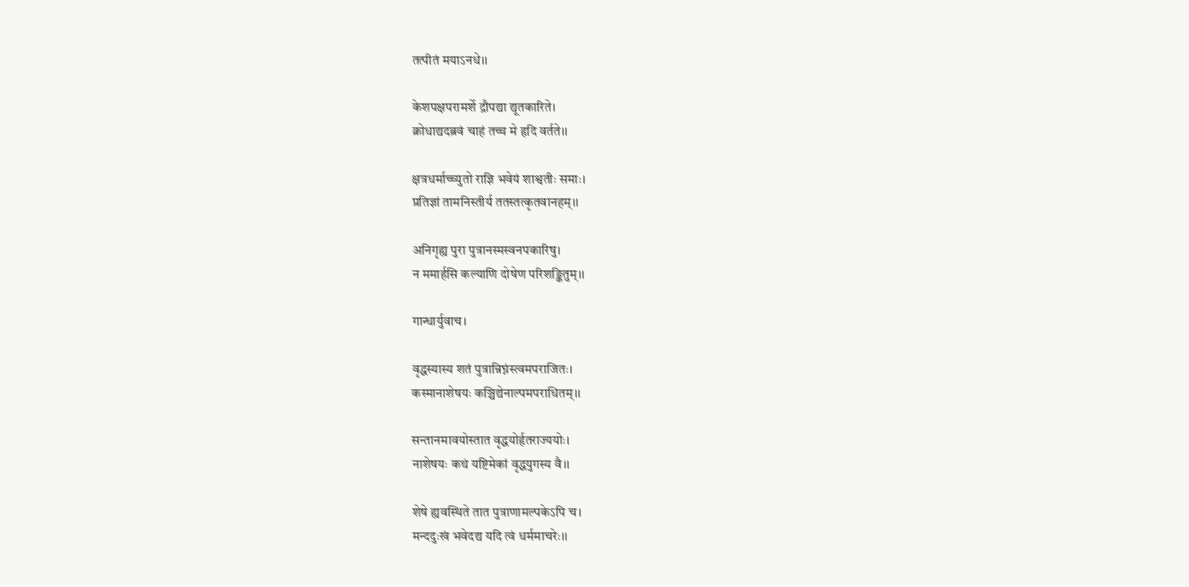तत्पीतं मयाऽनधे।।

केशपक्षपरामर्शे द्रौपद्या द्यूतकारिते।
क्रोधाद्यदब्रवं चाहं तच्च मे हृदि वर्तते।।

क्षत्रधर्माच्च्युतो राज्ञि भवेयं शाश्वतीः समाः।
प्रतिज्ञां तामनिस्तीर्य ततस्तत्कृतवानहम्।।

अनिगृह्य पुरा पुत्रानस्मस्वनपकारिषु।
न ममार्हसि कल्याणि दोषेण परिशङ्कितुम्।।

गान्धार्युवाच।

वृद्धस्यास्य शतं पुत्रान्निघ्नंस्त्वमपराजितः।
कस्मानाशेषयः कञ्चिद्येनाल्पमपराधितम्।।

सन्तानमावयोस्तात वृद्धयोर्हृतराज्ययोः।
नाशेषयः कथं यष्टिमेकां वृद्धयुगस्य वै।।

शेषे ह्यवस्थिते तात पुत्राणामल्पकेऽपि च।
मन्ददुःखं भवेदद्य यदि त्वं धर्ममाचरेः।।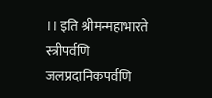।। इति श्रीमन्महाभारते स्त्रीपर्वणि
जलप्रदानिकपर्वणि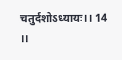चतुर्दशोऽध्यायः।। 14 ।।